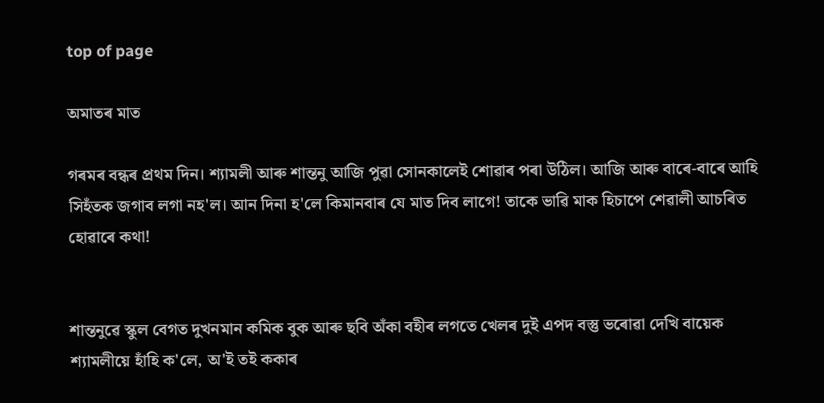top of page

অমাতৰ মাত

গৰমৰ বন্ধৰ প্ৰথম দিন। শ্যামলী আৰু শান্তনু আজি পুৱা সোনকালেই শোৱাৰ পৰা উঠিল। আজি আৰু বাৰে-বাৰে আহি সিহঁতক জগাব লগা নহ'ল। আন দিনা হ'লে কিমানবাৰ যে মাত দিব লাগে! তাকে ভাৱি মাক হিচাপে শেৱালী আচৰিত হোৱাৰে কথা!


শান্তনুৱে স্কুল বেগত দুখনমান কমিক বুক আৰু ছবি অঁকা বহীৰ লগতে খেলৰ দুই এপদ বস্তু ভৰোৱা দেখি বায়েক শ্যামলীয়ে হাঁহি ক'লে, অ'ই তই ককাৰ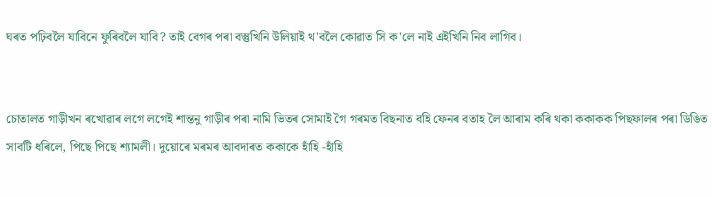ঘৰত পঢ়িবলৈ যাবিনে ফুৰিবলৈ যাবি? তাই বেগৰ পৰা বস্তুখিনি উলিয়াই থ'বলৈ কোৱাত সি ক'লে নাই এইখিনি নিব লাগিব।


চোতালত গাড়ীখন ৰখোৱাৰ লগে লগেই শান্তনু গাড়ীৰ পৰা নামি ভিতৰ সোমাই গৈ গৰমত বিছনাত বহি ফেনৰ বতাহ লৈ আৰাম কৰি থকা ককাকক পিছফালৰ পৰা ডিঙিত সাবটি ধৰিলে, পিছে পিছে শ্যামলী। দুয়োৰে মৰমৰ আবদাৰত ককাকে হাঁহি -হাঁহি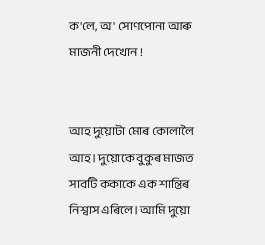ক'লে, অ' সোণপোনা আৰু মাজনী দেখোন !


আহ দুয়োটা মোৰ কোলালৈ আহ। দুয়োকে বুকুৰ মাজত সাবটি ককাকে এক শান্তিৰ নিশ্বাস এৰিলে। আমি দুয়ো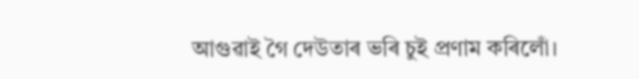আগুৱাই গৈ দেউতাৰ ভৰি চুই প্ৰণাম কৰিলোঁ।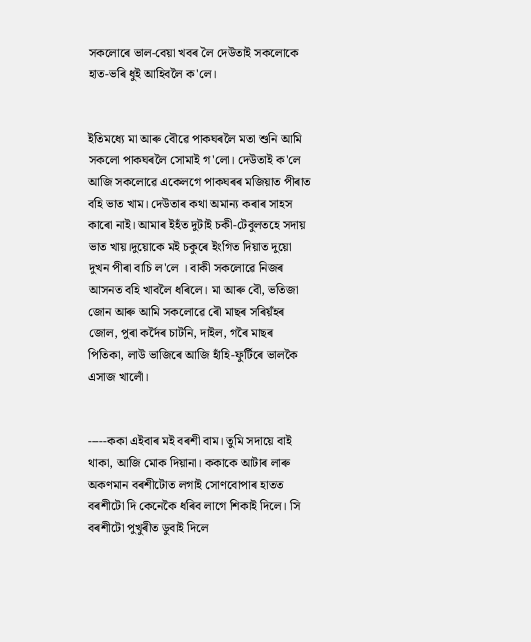সকলোৰে ভাল-বেয়া খবৰ লৈ দেউতাই সকলোকে হাত-ভৰি ধুই আহিবলৈ ক'লে।


ইতিমধ্যে মা আৰু বৌৱে পাকঘৰলৈ মতা শুনি আমি সকলো পাকঘৰলৈ সোমাই গ'লো। দেউতাই ক'লে আজি সকলোৱে একেলগে পাকঘৰৰ মজিয়াত পীৰাত বহি ভাত খাম। দেউতাৰ কথা অমান্য কৰাৰ সাহস কাৰো নাই। আমাৰ ইহঁত দুটাই চকী-টেবুলতহে সদায় ভাত খায়।দুয়োকে মই চকুৰে ইংগিত দিয়াত দুয়ো দুখন পীৰা বাচি ল'লে । বাকী সকলোৱে নিজৰ আসনত বহি খাবলৈ ধৰিলে। মা আৰু বৌ, ভতিজা জোন আৰু আমি সকলোৱে ৰৌ মাছৰ সৰিয়ঁহৰ জোল, পুৰা কৰ্দৈৰ চাটনি, দাইল, গৰৈ মাছৰ পিতিকা, লাউ ভাজিৰে আজি হাঁহি-ফুৰ্টিৰে ভালকৈ এসাজ খালোঁ।


-----ককা এইবাৰ মই বৰশী বাম। তুমি সদায়ে বাই থাকা, আজি মোক দিয়ানা। ককাকে আটাৰ লাৰু অকণমান বৰশীটোত লগাই সোণবোপাৰ হাতত বৰশীটো দি কেনেকৈ ধৰিব লাগে শিকাই দিলে। সি বৰশীটো পুখুৰীত ডুবাই দিলে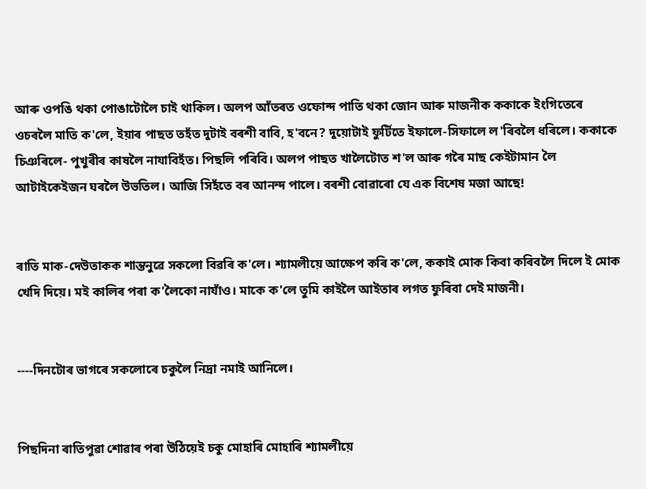আৰু ওপঙি থকা পোঙাটোলৈ চাই থাকিল। অলপ আঁতৰত ওফোন্দ পাতি থকা জোন আৰু মাজনীক ককাকে ইংগিতেৰে ওচৰলৈ মাতি ক'লে, ইয়াৰ পাছত তহঁত দুটাই বৰশী বাবি, হ'বনে? দুয়োটাই ফুৰ্টিতে ইফালে-সিফালে ল'ৰিবলৈ ধৰিলে। ককাকে চিঞৰিলে- পুখুৰীৰ কাষলৈ নাযাবিহঁত। পিছলি পৰিবি। অলপ পাছত খালৈটোত শ'ল আৰু গৰৈ মাছ কেইটামান লৈ আটাইকেইজন ঘৰলৈ উভতিল। আজি সিহঁতে বৰ আনন্দ পালে। বৰশী বোৱাৰো যে এক বিশেষ মজা আছে!


ৰাতি মাক-দেউতাকক শান্তনুৱে সকলো বিৱৰি ক'লে। শ্যামলীয়ে আক্ষেপ কৰি ক'লে, ককাই মোক কিবা কৰিবলৈ দিলে ই মোক খেদি দিয়ে। মই কালিৰ পৰা ক'লৈকো নাযাঁও। মাকে ক'লে তুমি কাইলৈ আইতাৰ লগত ফুৰিবা দেই মাজনী।


----দিনটোৰ ভাগৰে সকলোৰে চকুলৈ নিদ্ৰা নমাই আনিলে।


পিছদিনা ৰাতিপুৱা শোৱাৰ পৰা উঠিয়েই চকু মোহাৰি মোহাৰি শ্যামলীয়ে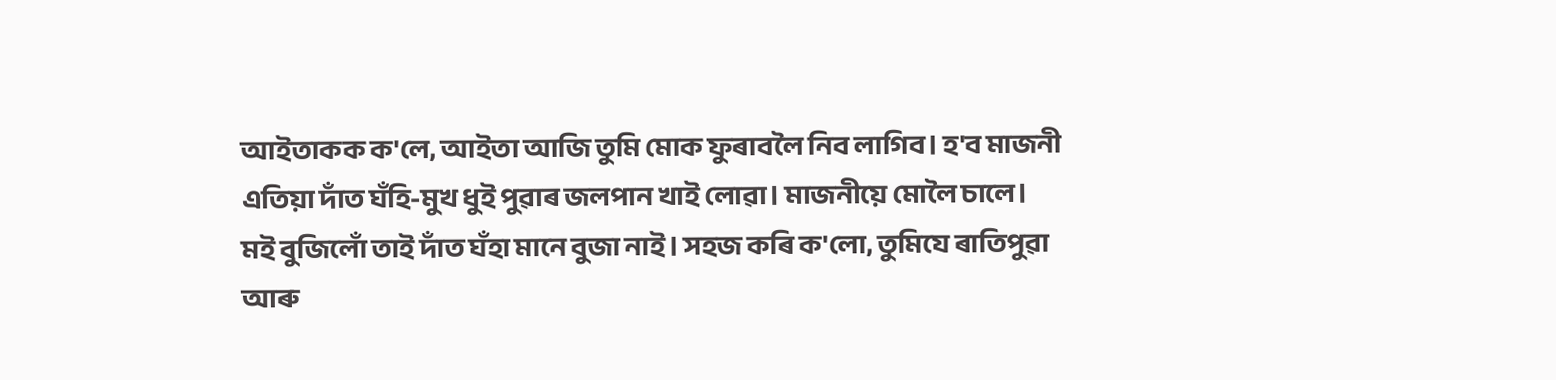আইতাকক ক'লে, আইতা আজি তুমি মোক ফুৰাবলৈ নিব লাগিব। হ'ব মাজনী এতিয়া দাঁত ঘঁহি-মুখ ধুই পুৱাৰ জলপান খাই লোৱা। মাজনীয়ে মোলৈ চালে। মই বুজিলোঁ তাই দাঁত ঘঁহা মানে বুজা নাই। সহজ কৰি ক'লো, তুমিযে ৰাতিপুৱা আৰু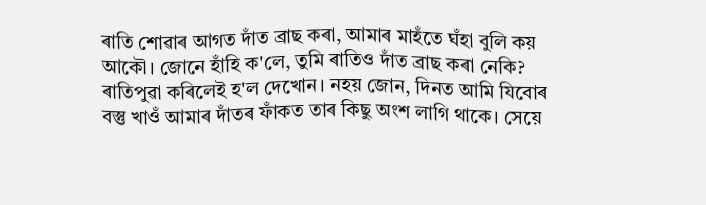ৰাতি শোৱাৰ আগত দাঁত ব্ৰাছ কৰা, আমাৰ মাহঁতে ঘঁহা বুলি কয় আকৌ। জোনে হাঁহি ক'লে, তুমি ৰাতিও দাঁত ব্ৰাছ কৰা নেকি? ৰাতিপুৱা কৰিলেই হ'ল দেখোন। নহয় জোন, দিনত আমি যিবোৰ বস্তু খাওঁ আমাৰ দাঁতৰ ফাঁকত তাৰ কিছু অংশ লাগি থাকে। সেয়ে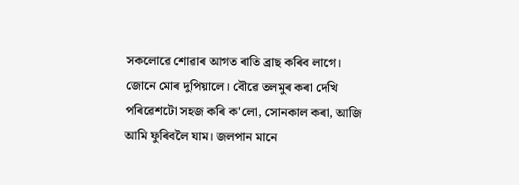সকলোৱে শোৱাৰ আগত ৰাতি ব্ৰাছ কৰিব লাগে। জোনে মোৰ দুপিয়ালে। বৌৱে তলমুৰ কৰা দেখি পৰিৱেশটো সহজ কৰি ক'লো, সোনকাল কৰা, আজি আমি ফুৰিবলৈ যাম। জলপান মানে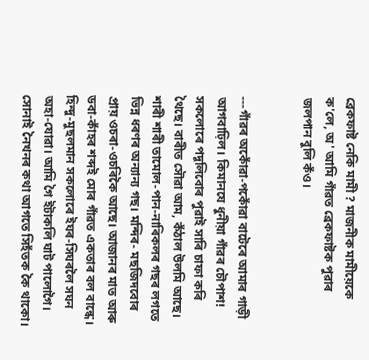ব্ৰেকফাষ্ট নেকি মামী ? মাজনীক মামীয়েকে ক'লে, অ' আমি গাঁৱত ব্ৰেকফাষ্টক পুৱাৰ জলপান বুলি কঁও।


---গাঁৱৰ অকোঁৱা-পকোঁৱা বাটেৰে আমাৰ গাড়ী আগবাঢ়িল। কিমানযে ধুনীয়া গাঁৱৰ চৌপাশ! সকলোৰে পদূলিবোৰ পুৱাই সাৰি চাফা কৰি থৈছে। বাৰীত সৌৱা আম, কঁঠাল উলমি আছে। শাৰী শাৰী তামোল-পান-নাৰিকলৰ গছৰ লগতে ভিন্ন ধৰণৰ অন্যান্য গছ। মন্দিৰ- মছজিদবোৰ প্ৰায় ওচৰা-ওচৰিকৈ আছে। আজানৰ মাত আৰু ডবা-কাঁহৰ শব্দই মোৰ গাঁৱত একতাৰ বল বান্ধে। হিন্দু-মুছলমান সকলোৰে ইঘৰ-সিঘৰলৈ সঘন অহা-যোৱা। আমি গৈ ইটাকলি ঘাট পালোগৈ। সোনাই নৈখনৰ কথা আগতে সিহঁতক কৈ থাকো।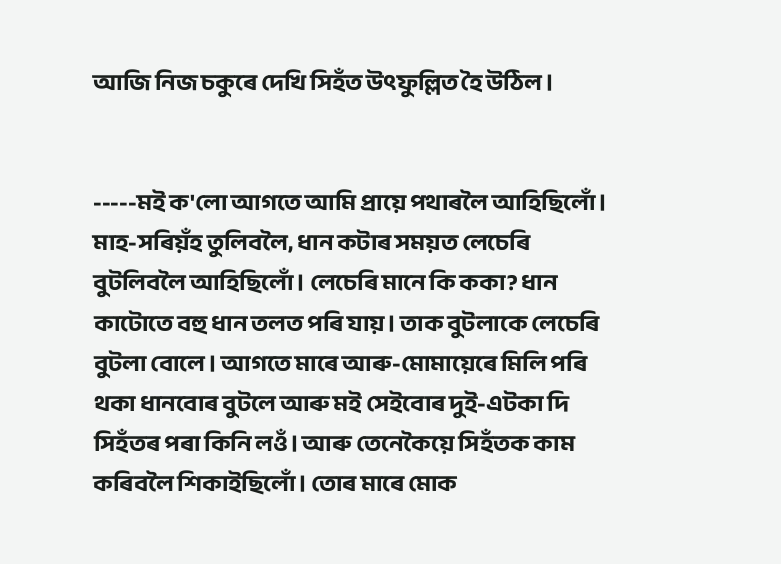আজি নিজ চকুৰে দেখি সিহঁত উৎফুল্লিত হৈ উঠিল।


-----মই ক'লো আগতে আমি প্ৰায়ে পথাৰলৈ আহিছিলোঁ। মাহ-সৰিয়ঁহ তুলিবলৈ, ধান কটাৰ সময়ত লেচেৰি বুটলিবলৈ আহিছিলোঁ। লেচেৰি মানে কি ককা? ধান কাটোতে বহু ধান তলত পৰি যায়। তাক বুটলাকে লেচেৰি বুটলা বোলে। আগতে মাৰে আৰু-মোমায়েৰে মিলি পৰি থকা ধানবোৰ বুটলে আৰু মই সেইবোৰ দুই-এটকা দি সিহঁতৰ পৰা কিনি লওঁ। আৰু তেনেকৈয়ে সিহঁতক কাম কৰিবলৈ শিকাইছিলোঁ। তোৰ মাৰে মোক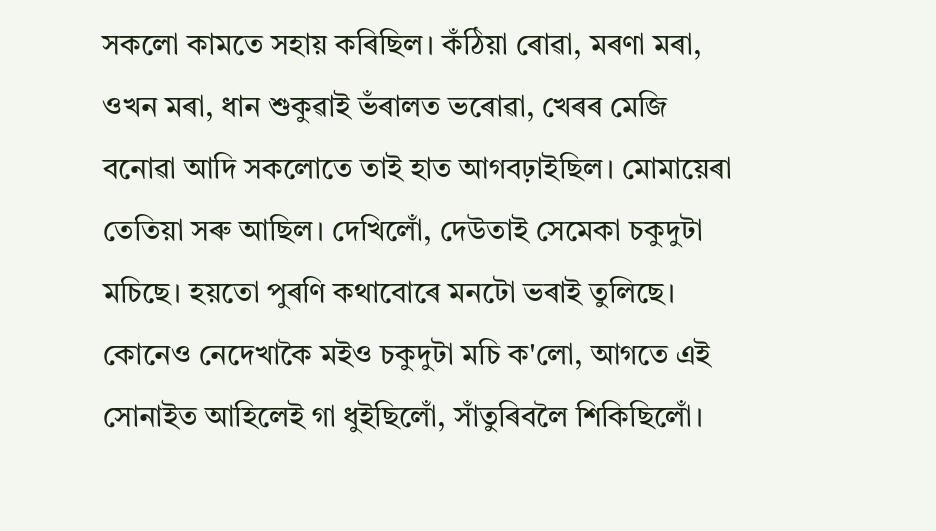সকলো কামতে সহায় কৰিছিল। কঁঠিয়া ৰোৱা, মৰণা মৰা, ওখন মৰা, ধান শুকুৱাই ভঁৰালত ভৰোৱা, খেৰৰ মেজি বনোৱা আদি সকলোতে তাই হাত আগবঢ়াইছিল। মোমায়েৰা তেতিয়া সৰু আছিল। দেখিলোঁ, দেউতাই সেমেকা চকুদুটা মচিছে। হয়তো পুৰণি কথাবোৰে মনটো ভৰাই তুলিছে। কোনেও নেদেখাকৈ মইও চকুদুটা মচি ক'লো, আগতে এই সোনাইত আহিলেই গা ধুইছিলোঁ, সাঁতুৰিবলৈ শিকিছিলোঁ।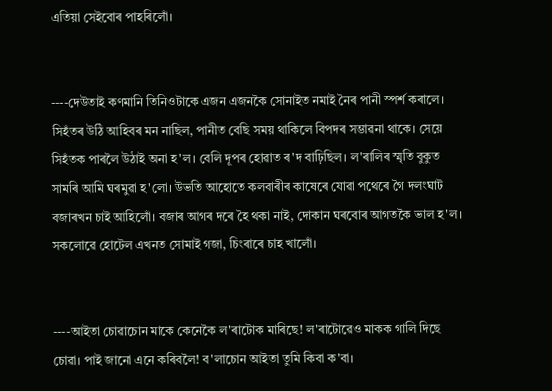এতিয়া সেইবোৰ পাহৰিলোঁ।


----দেউতাই কণমানি তিনিওটাকে এজন এজনকৈ সোনাইত নমাই নৈৰ পানী স্পৰ্শ কৰালে। সিহঁতৰ উঠি আহিবৰ মন নাছিল, পানীত বেছি সময় থাকিলে বিপদৰ সম্ভাৱনা থাকে। সেয়ে সিহঁতক পাৰলৈ উঠাই অনা হ'ল। বেলি দূপৰ হোৱাত ৰ'দ বাঢ়িছিল। ল'ৰালিৰ স্মৃতি বুকুত সামৰি আমি ঘৰমুৱা হ'লো। উভতি আহোতে কলবাৰীৰ কাষেৰে যোৱা পথেৰে গৈ দলংঘাট বজাৰখন চাই আহিলোঁ। বজাৰ আগৰ দৰে হৈ থকা নাই, দোকান ঘৰবোৰ আগতকৈ ভাল হ'ল। সকলোৱে হোটেল এখনত সোমাই গজা, চিংৰাৰে চাহ খালোঁ।


----আইতা চোৱাচোন মাকে কেনেকৈ ল'ৰাটোক মাৰিছে! ল'ৰাটোৱেও মাকক গালি দিছে চোৱা। পাই জানো এনে কৰিবলৈ! ব'লাচোন আইতা তুমি কিবা ক'বা।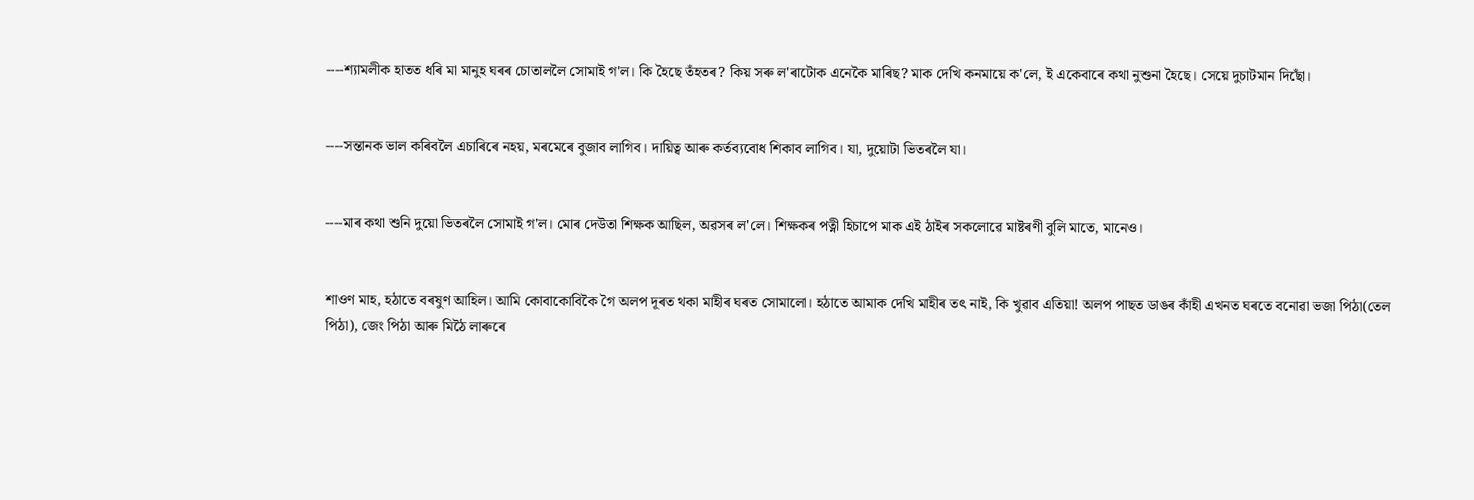----শ্যামলীক হাতত ধৰি মা মানুহ ঘৰৰ চোতাললৈ সোমাই গ'ল। কি হৈছে তঁহতৰ? কিয় সৰু ল'ৰাটোক এনেকৈ মাৰিছ? মাক দেখি কনমায়ে ক'লে, ই একেবাৰে কথা নুশুনা হৈছে। সেয়ে দুচাটমান দিছোঁ।


----সন্তানক ভাল কৰিবলৈ এচাৰিৰে নহয়, মৰমেৰে বুজাব লাগিব। দায়িত্ব আৰু কৰ্তব্যবোধ শিকাব লাগিব। যা, দুয়োটা ভিতৰলৈ যা।


----মাৰ কথা শুনি দুয়ো ভিতৰলৈ সোমাই গ'ল। মোৰ দেউতা শিক্ষক আছিল, অৱসৰ ল'লে। শিক্ষকৰ পত্নী হিচাপে মাক এই ঠাইৰ সকলোৱে মাষ্টৰণী বুলি মাতে, মানেও।


শাওণ মাহ, হঠাতে বৰষুণ আহিল। আমি কোবাকোবিকৈ গৈ অলপ দূৰত থকা মাহীৰ ঘৰত সোমালো। হঠাতে আমাক দেখি মাহীৰ তৎ নাই, কি খুৱাব এতিয়া! অলপ পাছত ডাঙৰ কাঁহী এখনত ঘৰতে বনোৱা ভজা পিঠা(তেল পিঠা), জেং পিঠা আৰু মিঠৈ লাৰুৰে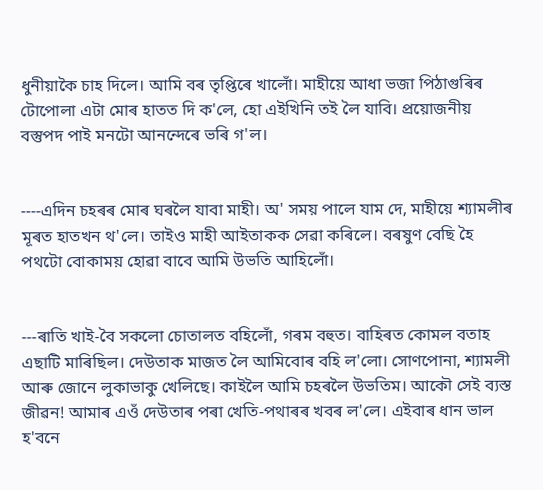ধুনীয়াকৈ চাহ দিলে। আমি বৰ তৃপ্তিৰে খালোঁ। মাহীয়ে আধা ভজা পিঠাগুৰিৰ টোপোলা এটা মোৰ হাতত দি ক'লে, হো এইখিনি তই লৈ যাবি। প্ৰয়োজনীয় বস্তুপদ পাই মনটো আনন্দেৰে ভৰি গ'ল।


----এদিন চহৰৰ মোৰ ঘৰলৈ যাবা মাহী। অ' সময় পালে যাম দে, মাহীয়ে শ্যামলীৰ মূৰত হাতখন থ'লে। তাইও মাহী আইতাকক সেৱা কৰিলে। বৰষুণ বেছি হৈ পথটো বোকাময় হোৱা বাবে আমি উভতি আহিলোঁ।


---ৰাতি খাই-বৈ সকলো চোতালত বহিলোঁ, গৰম বহুত। বাহিৰত কোমল বতাহ এছাটি মাৰিছিল। দেউতাক মাজত লৈ আমিবোৰ বহি ল'লো। সোণপোনা, শ্যামলী আৰু জোনে লুকাভাকু খেলিছে। কাইলৈ আমি চহৰলৈ উভতিম। আকৌ সেই ব্যস্ত জীৱন! আমাৰ এওঁ দেউতাৰ পৰা খেতি-পথাৰৰ খবৰ ল'লে। এইবাৰ ধান ভাল হ'বনে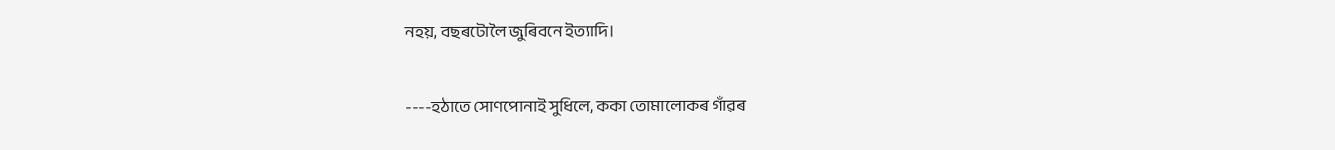নহয়, বছৰটোলৈ জুৰিবনে ইত্যাদি।


----হঠাতে সোণপোনাই সুধিলে, ককা তোমালোকৰ গাঁৱৰ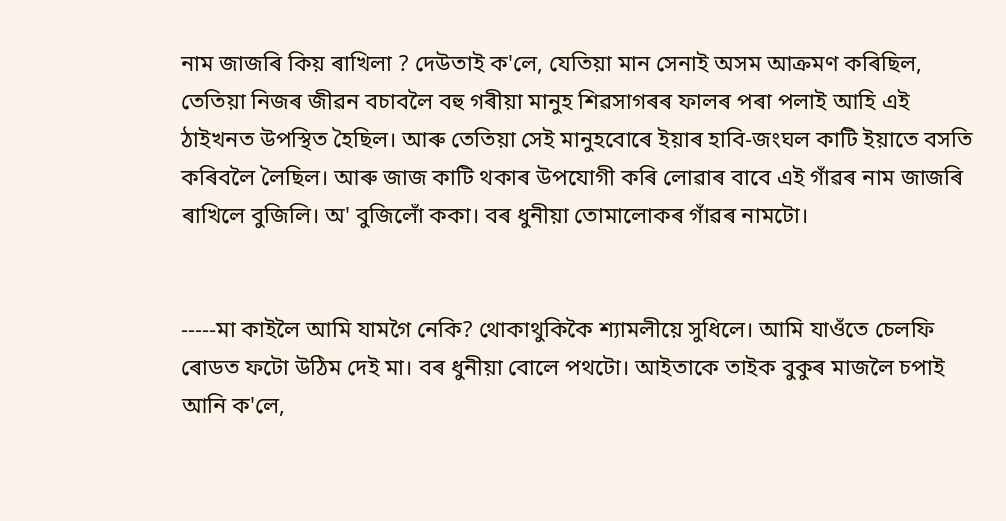নাম জাজৰি কিয় ৰাখিলা ? দেউতাই ক'লে, যেতিয়া মান সেনাই অসম আক্ৰমণ কৰিছিল, তেতিয়া নিজৰ জীৱন বচাবলৈ বহু গৰীয়া মানুহ শিৱসাগৰৰ ফালৰ পৰা পলাই আহি এই ঠাইখনত উপস্থিত হৈছিল। আৰু তেতিয়া সেই মানুহবোৰে ইয়াৰ হাবি-জংঘল কাটি ইয়াতে বসতি কৰিবলৈ লৈছিল। আৰু জাজ কাটি থকাৰ উপযোগী কৰি লোৱাৰ বাবে এই গাঁৱৰ নাম জাজৰি ৰাখিলে বুজিলি। অ' বুজিলোঁ ককা। বৰ ধুনীয়া তোমালোকৰ গাঁৱৰ নামটো।


-----মা কাইলৈ আমি যামগৈ নেকি? থোকাথুকিকৈ শ্যামলীয়ে সুধিলে। আমি যাওঁতে চেলফি ৰোডত ফটো উঠিম দেই মা। বৰ ধুনীয়া বোলে পথটো। আইতাকে তাইক বুকুৰ মাজলৈ চপাই আনি ক'লে,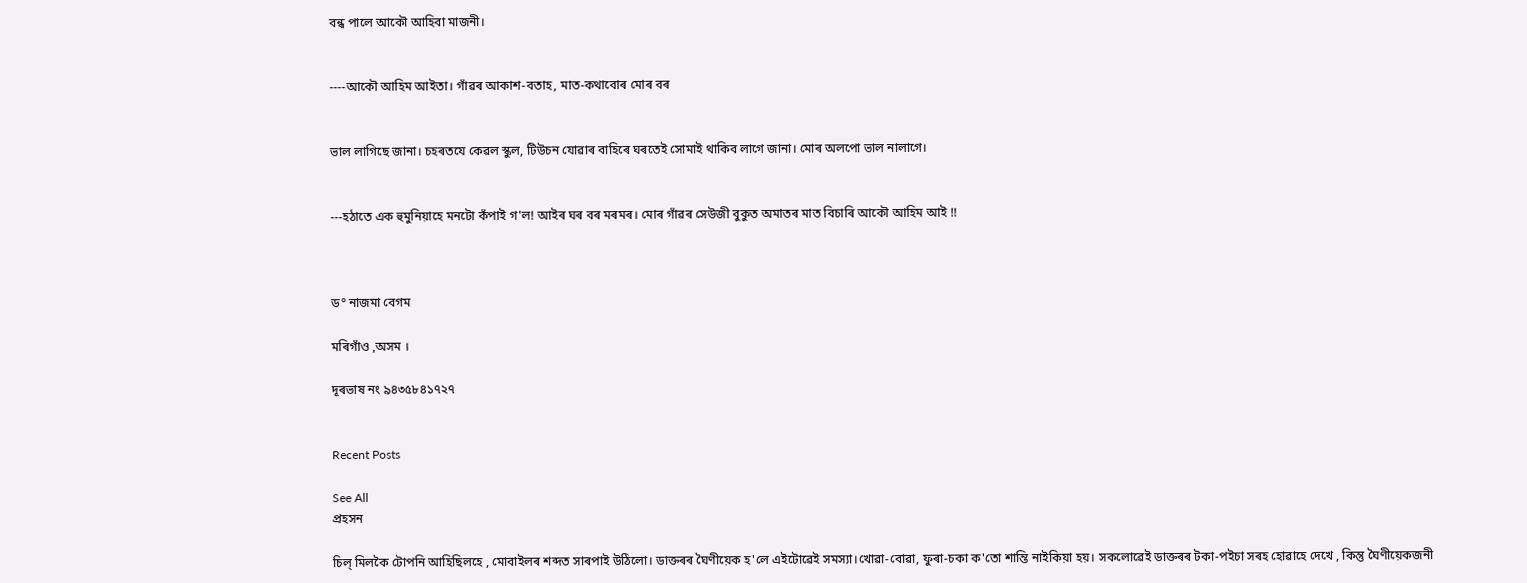বন্ধ পালে আকৌ আহিবা মাজনী।


----আকৌ আহিম আইতা। গাঁৱৰ আকাশ-বতাহ, মাত-কথাবোৰ মোৰ বৰ


ভাল লাগিছে জানা। চহৰতযে কেৱল স্কুল, টিউচন যোৱাৰ বাহিৰে ঘৰতেই সোমাই থাকিব লাগে জানা। মোৰ অলপো ভাল নালাগে।


---হঠাতে এক হুমুনিয়াহে মনটো কঁপাই গ'ল! আইৰ ঘৰ বৰ মৰমৰ। মোৰ গাঁৱৰ সেউজী বুকুত অমাতৰ মাত বিচাৰি আকৌ আহিম আই !!



ড° নাজমা বেগম

মৰিগাঁও ,অসম ।

দূৰভাষ নং ৯৪৩৫৮৪১৭২৭


Recent Posts

See All
প্ৰহসন

চিল্ মিলকৈ টোপনি আহিছিলহে , মোবাইলৰ শব্দত সাৰপাই উঠিলো। ডাক্তৰৰ ঘৈণীয়েক হ'লে এইটোৱেই সমস্যা।খোৱা-বোৱা, ফুৰা-চকা ক'তো শান্তি নাইকিয়া হয়। সকলোৱেই ডাক্তৰৰ টকা-পইচা সৰহ হোৱাহে দেখে , কিন্তু ঘৈণীয়েকজনী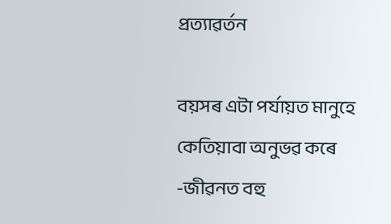প্ৰত্যাৱৰ্তন

বয়সৰ এটা পৰ্যায়ত মানুহে কেতিয়াবা অনুভৱ কৰে -জীৱনত বহু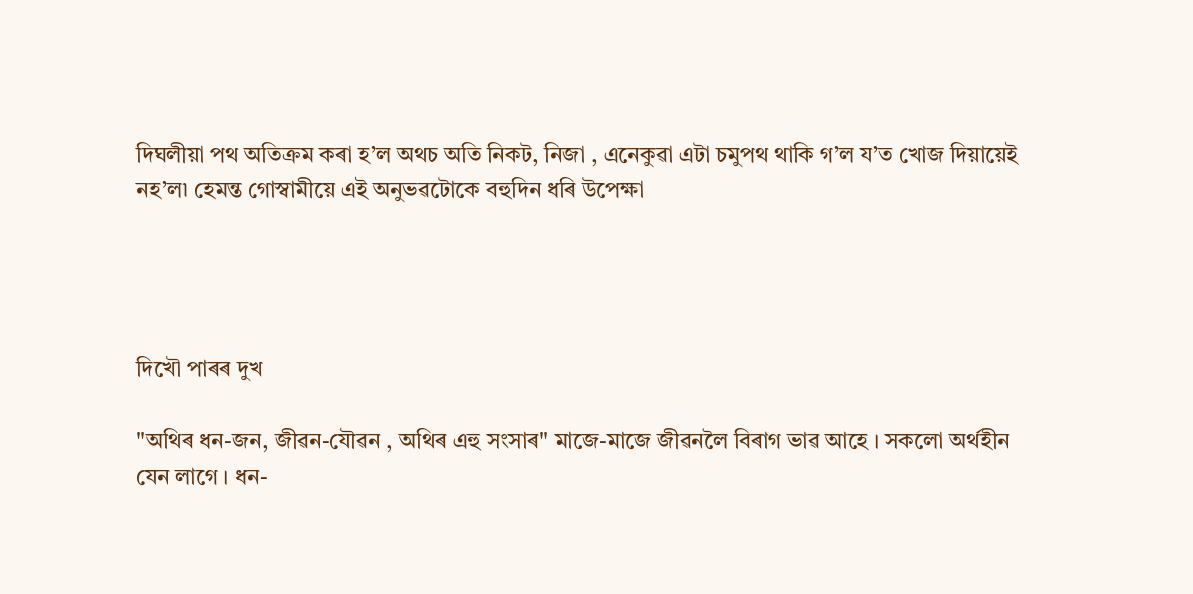দিঘলীয়া পথ অতিক্ৰম কৰা হ’ল অথচ অতি নিকট, নিজা , এনেকুৱা এটা চমুপথ থাকি গ’ল য’ত খোজ দিয়ায়েই নহ’ল৷ হেমন্ত গোস্বামীয়ে এই অনুভৱটোকে বহুদিন ধৰি উপেক্ষা




দিখৌ পাৰৰ দুখ

"অথিৰ ধন-জন, জীৱন-যৌৱন , অথিৰ এহু সংসাৰ" মাজে-মাজে জীৱনলৈ বিৰাগ ভাৱ আহে । সকলো অৰ্থহীন যেন লাগে । ধন-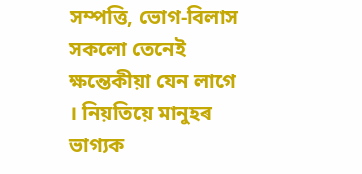সম্পত্তি, ভোগ-বিলাস সকলো তেনেই ক্ষন্তেকীয়া যেন লাগে । নিয়তিয়ে মানুহৰ ভাগ্যক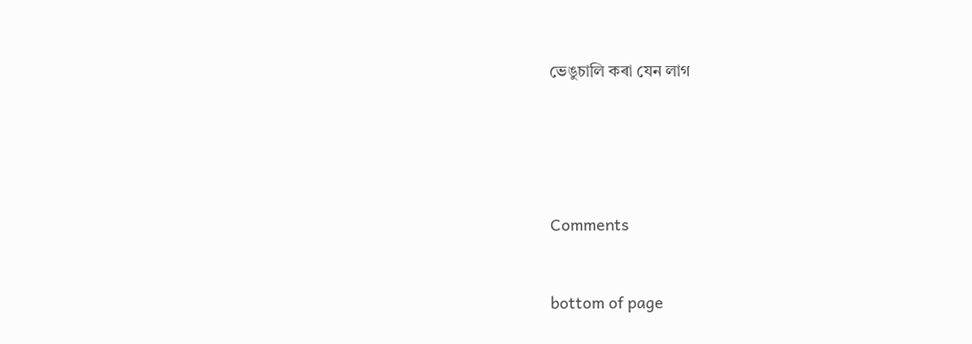ভেঙুচালি কৰা যেন লাগ





Comments


bottom of page